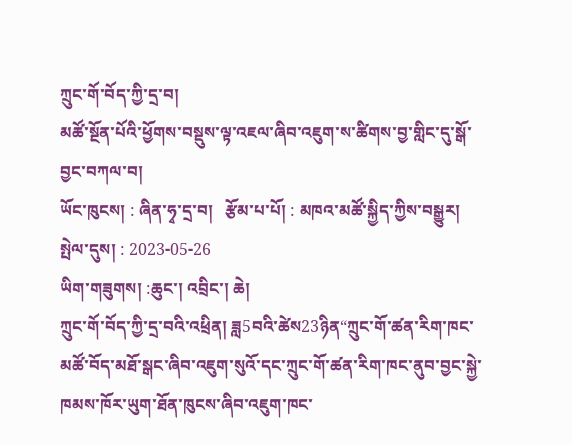ཀྲུང་གོ་བོད་ཀྱི་དྲ་བ།
མཚོ་སྔོན་པོའི་ཕྱོགས་བསྡུས་ལྟ་འཇལ་ཞིབ་འཇུག་ས་ཚིགས་བྱ་གླིང་དུ་སྒོ་བྱང་བཀལ་བ།
ཡོང་ཁུངས། : ཞིན་ཧྭ་དྲ་བ།   རྩོམ་པ་པོ། : མཁའ་མཚོ་སྐྱིད་ཀྱིས་བསྒྱུར།   སྤེལ་དུས། : 2023-05-26
ཡིག་གཟུགས། :ཆུང་། འབྲིང་། ཆེ།
ཀྲུང་གོ་བོད་ཀྱི་དྲ་བའི་འཕྲིན། ཟླ5བའི་ཚེས23ཉིན“ཀྲུང་གོ་ཚན་རིག་ཁང་མཚོ་བོད་མཐོ་སྒང་ཞིབ་འཇུག་སུའོ་དང་ཀྲུང་གོ་ཚན་རིག་ཁང་ནུབ་བྱང་སྐྱེ་ཁམས་ཁོར་ཡུག་ཐོན་ཁུངས་ཞིབ་འཇུག་ཁང་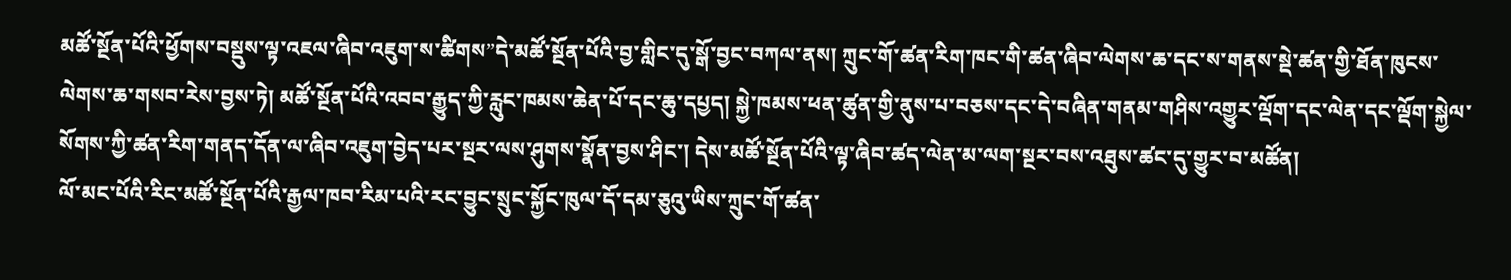མཚོ་སྔོན་པོའི་ཕྱོགས་བསྡུས་ལྟ་འཇལ་ཞིབ་འཇུག་ས་ཚིགས”དེ་མཚོ་སྔོན་པོའི་བྱ་གླིང་དུ་སྒོ་བྱང་བཀལ་ནས། ཀྲུང་གོ་ཚན་རིག་ཁང་གི་ཚན་ཞིབ་ལེགས་ཆ་དང་ས་གནས་སྡེ་ཚན་གྱི་ཐོན་ཁུངས་ལེགས་ཆ་གསབ་རེས་བྱས་ཏེ། མཚོ་སྔོན་པོའི་འབབ་རྒྱུད་ཀྱི་རླུང་ཁམས་ཆེན་པོ་དང་ཆུ་དཔྱད། སྐྱེ་ཁམས་ཕན་ཚུན་གྱི་ནུས་པ་བཅས་དང་དེ་བཞིན་གནམ་གཤིས་འགྱུར་ལྡོག་དང་ལེན་དང་ལྡོག་སྐྱེལ་སོགས་ཀྱི་ཚན་རིག་གནད་དོན་ལ་ཞིབ་འཇུག་བྱེད་པར་སྔར་ལས་ཤུགས་སྣོན་བྱས་ཤིང་། དེས་མཚོ་སྔོན་པོའི་ལྟ་ཞིབ་ཚད་ལེན་མ་ལག་སྔར་བས་འཐུས་ཚང་དུ་གྱུར་བ་མཚོན།
ལོ་མང་པོའི་རིང་མཚོ་སྔོན་པོའི་རྒྱལ་ཁབ་རིམ་པའི་རང་བྱུང་སྲུང་སྐྱོང་ཁུལ་དོ་དམ་ཅུའུ་ཡིས་ཀྲུང་གོ་ཚན་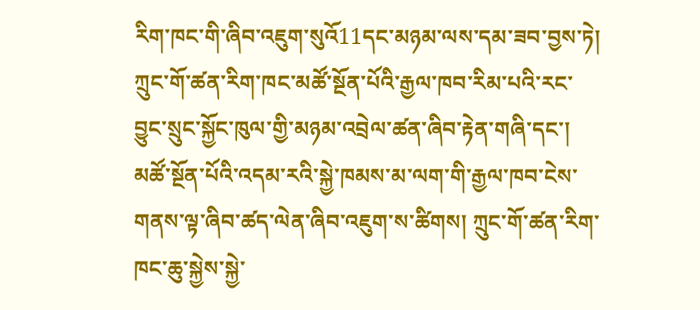རིག་ཁང་གི་ཞིབ་འཇུག་སུའོ11དང་མཉམ་ལས་དམ་ཟབ་བྱས་ཏེ། ཀྲུང་གོ་ཚན་རིག་ཁང་མཚོ་སྔོན་པོའི་རྒྱལ་ཁབ་རིམ་པའི་རང་བྱུང་སྲུང་སྐྱོང་ཁུལ་གྱི་མཉམ་འབྲེལ་ཚན་ཞིབ་རྟེན་གཞི་དང་། མཚོ་སྔོན་པོའི་འདམ་རའི་སྐྱེ་ཁམས་མ་ལག་གི་རྒྱལ་ཁབ་ངེས་གནས་ལྟ་ཞིབ་ཚད་ལེན་ཞིབ་འཇུག་ས་ཚིགས། ཀྲུང་གོ་ཚན་རིག་ཁང་ཆུ་སྐྱེས་སྐྱེ་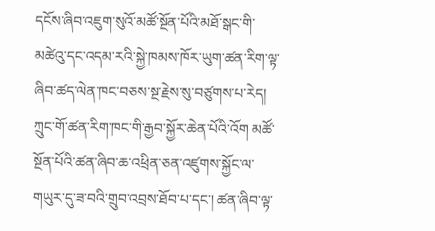དངོས་ཞིབ་འཇུག་སུའོ་མཚོ་སྔོན་པོའི་མཐོ་སྒང་གི་མཚེའུ་དང་འདམ་རའི་སྐྱེ་ཁམས་ཁོར་ཡུག་ཚན་རིག་ལྟ་ཞིབ་ཚད་ལེན་ཁང་བཅས་སྔ་རྗེས་སུ་བཙུགས་པ་རེད། ཀྲུང་གོ་ཚན་རིག་ཁང་གི་རྒྱབ་སྐྱོར་ཆེན་པོའི་འོག མཚོ་སྔོན་པོའི་ཚན་ཞིབ་ཆ་འཕྲིན་ཅན་འཛུགས་སྐྱོང་ལ་གཡུར་དུ་ཟ་བའི་གྲུབ་འབྲས་ཐོབ་པ་དང་། ཚན་ཞིབ་ལྟ་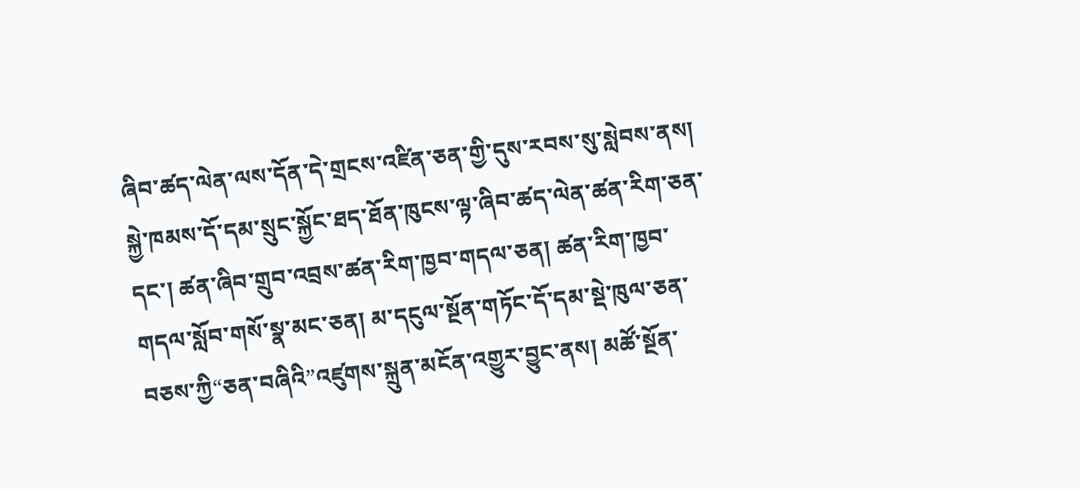ཞིབ་ཚད་ལེན་ལས་དོན་དེ་གྲངས་འཛིན་ཅན་གྱི་དུས་རབས་སུ་སླེབས་ནས། སྐྱེ་ཁམས་དོ་དམ་སྲུང་སྐྱོང་ཐད་ཐོན་ཁུངས་ལྟ་ཞིབ་ཚད་ལེན་ཚན་རིག་ཅན་དང་། ཚན་ཞིབ་གྲུབ་འབྲས་ཚན་རིག་ཁྱབ་གདལ་ཅན། ཚན་རིག་ཁྱབ་གདལ་སློབ་གསོ་སྣ་མང་ཅན། མ་དངུལ་སྔོན་གཏོང་དོ་དམ་སྡེ་ཁུལ་ཅན་བཅས་ཀྱི“ཅན་བཞིའི”འཛུགས་སྐྲུན་མངོན་འགྱུར་བྱུང་ནས། མཚོ་སྔོན་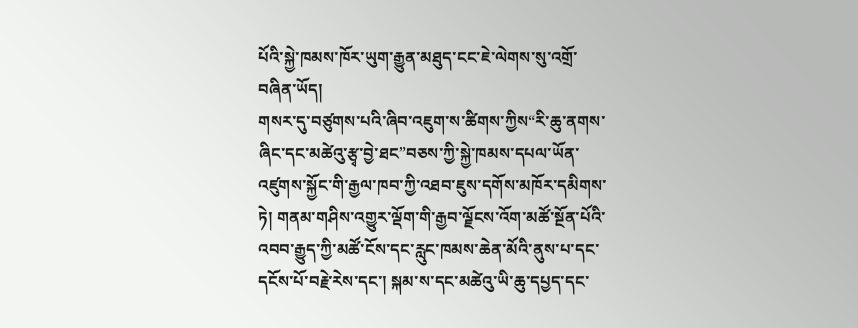པོའི་སྐྱེ་ཁམས་ཁོར་ཡུག་རྒྱུན་མཐུད་ངང་ཇེ་ལེགས་སུ་འགྲོ་བཞིན་ཡོད།
གསར་དུ་བཙུགས་པའི་ཞིབ་འཇུག་ས་ཚིགས་ཀྱིས“རི་ཆུ་ནགས་ཞིང་དང་མཚེའུ་རྩྭ་བྱེ་ཐང”བཅས་ཀྱི་སྐྱེ་ཁམས་དཔལ་ཡོན་འཛུགས་སྐྱོང་གི་རྒྱལ་ཁབ་ཀྱི་འཐབ་ཇུས་དགོས་མཁོར་དམིགས་ཏེ། གནམ་གཤིས་འགྱུར་ལྡོག་གི་རྒྱབ་ལྗོངས་འོག་མཚོ་སྔོན་པོའི་འབབ་རྒྱུད་ཀྱི་མཚོ་ངོས་དང་རླུང་ཁམས་ཆེན་མོའི་ནུས་པ་དང་དངོས་པོ་བརྗེ་རེས་དང་། སྐམ་ས་དང་མཚེའུ་ཡི་ཆུ་དཔྱད་དང་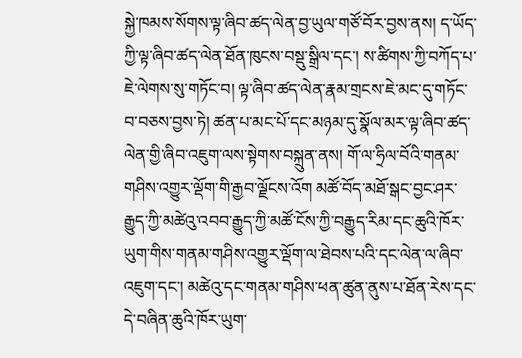སྐྱེ་ཁམས་སོགས་ལྟ་ཞིབ་ཚད་ལེན་བྱ་ཡུལ་གཙོ་བོར་བྱས་ནས། ད་ཡོད་ཀྱི་ལྟ་ཞིབ་ཚད་ལེན་ཐོན་ཁུངས་བསྡུ་སྒྲིལ་དང་། ས་ཚིགས་ཀྱི་བཀོད་པ་ཇེ་ལེགས་སུ་གཏོང་བ། ལྟ་ཞིབ་ཚད་ལེན་རྣམ་གྲངས་ཇེ་མང་དུ་གཏོང་བ་བཅས་བྱས་ཏེ། ཚན་པ་མང་པོ་དང་མཉམ་དུ་སྣོལ་མར་ལྟ་ཞིབ་ཚད་ལེན་གྱི་ཞིབ་འཇུག་ལས་སྟེགས་བསྐྲུན་ནས། གོ་ལ་ཧྲིལ་བོའི་གནམ་གཤིས་འགྱུར་ལྡོག་གི་རྒྱབ་ལྗོངས་འོག མཚོ་བོད་མཐོ་སྒང་བྱང་ཤར་རྒྱུད་ཀྱི་མཚེའུ་འབབ་རྒྱུད་ཀྱི་མཚོ་ངོས་ཀྱི་བརྒྱུད་རིམ་དང་ཆུའི་ཁོར་ཡུག་གིས་གནམ་གཤིས་འགྱུར་ལྡོག་ལ་ཐེབས་པའི་དང་ལེན་ལ་ཞིབ་འཇུག་དང་། མཚེའུ་དང་གནམ་གཤིས་ཕན་ཚུན་ནུས་པ་ཐོན་རེས་དང་དེ་བཞིན་ཆུའི་ཁོར་ཡུག་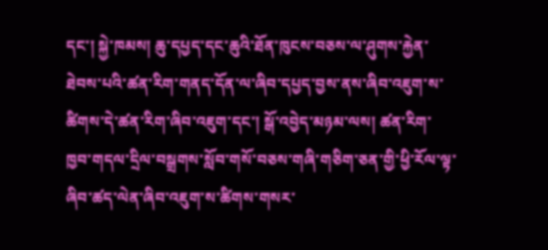དང་། སྐྱེ་ཁམས། ཆུ་དཔྱད་དང་ཆུའི་ཐོན་ཁུངས་བཅས་ལ་ཤུགས་རྐྱེན་ཐེབས་པའི་ཚན་རིག་གནད་དོན་ལ་ཞིབ་དཔྱད་བྱས་ནས་ཞིབ་འཇུག་ས་ཚིགས་དེ་ཚན་རིག་ཞིབ་འཇུག་དང་། སྒོ་འབྱེད་མཉམ་ལས། ཚན་རིག་ཁྱབ་གདལ་དྲིལ་བསྒྲགས་སློབ་གསོ་བཅས་གཞི་གཅིག་ཅན་གྱི་ཕྱི་རོལ་ལྟ་ཞིབ་ཚད་ལེན་ཞིབ་འཇུག་ས་ཚིགས་གསར་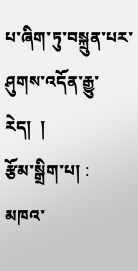པ་ཞིག་ཏུ་བསྐྲུན་པར་ཤུགས་འདོན་རྒྱུ་རེད།  །
རྩོམ་སྒྲིག་པ། : མཁའ་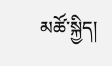མཚོ་སྐྱིད།